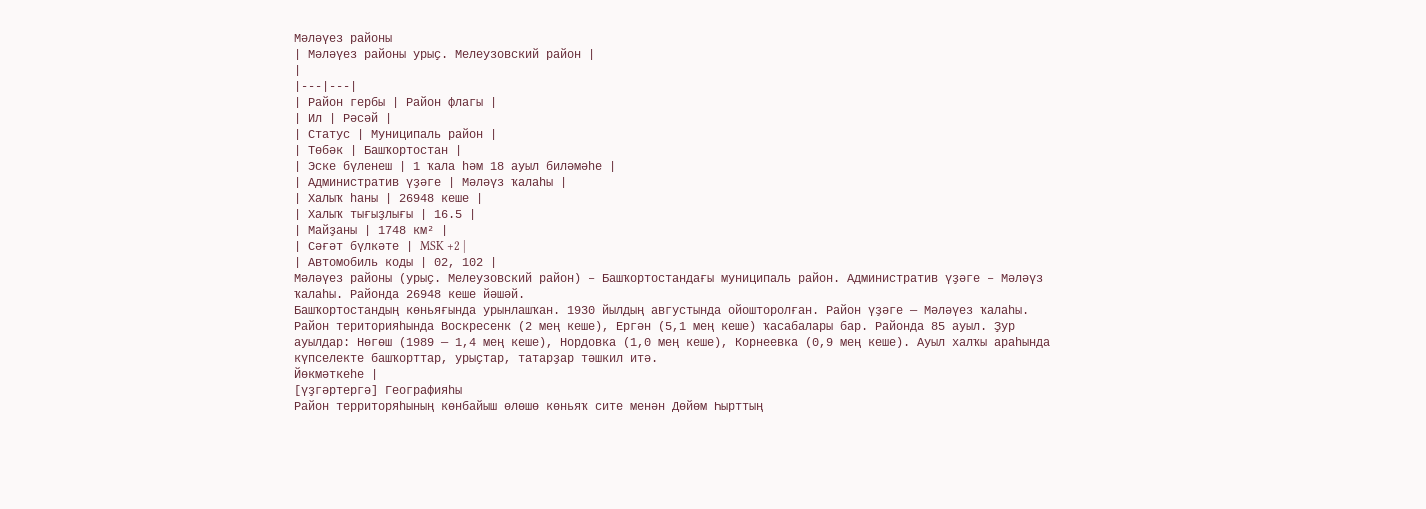Мәләүез районы
| Мәләүез районы урыҫ. Мелеузовский район |
|
|---|---|
| Район гербы | Район флагы |
| Ил | Рәсәй |
| Статус | Муниципаль район |
| Төбәк | Башҡортостан |
| Эске бүленеш | 1 ҡала һәм 18 ауыл биләмәһе |
| Административ үҙәге | Мәләүз ҡалаһы |
| Халыҡ һаны | 26948 кеше |
| Халыҡ тығыҙлығы | 16.5 |
| Майҙаны | 1748 км² |
| Сәғәт бүлкәте | MSK +2 |
| Автомобиль коды | 02, 102 |
Мәләүез районы (урыҫ. Мелеузовский район) – Башҡортостандағы муниципаль район. Административ үҙәге – Мәләүз ҡалаһы. Районда 26948 кеше йәшәй.
Башҡортостандың көньяғында урынлашҡан. 1930 йылдың августында ойошторолған. Район үҙәге — Мәләүез ҡалаһы. Район територияһында Воскресенк (2 мең кеше), Ергән (5,1 мең кеше) ҡасабалары бар. Районда 85 ауыл. Ҙур ауылдар: Нөгөш (1989 — 1,4 мең кеше), Нордовка (1,0 мең кеше), Корнеевка (0,9 мең кеше). Ауыл халҡы араһында күпселекте башҡорттар, урыҫтар, татарҙар тәшкил итә.
Йөкмәткеһе |
[үҙгәртергә] Географияһы
Район территоряһының көнбайыш өлөшө көньяҡ сите менән Дөйөм Һырттың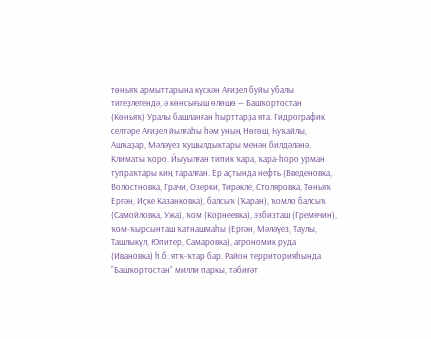төньяҡ армыттарына күскән Ағиҙел буйы убалы тигеҙлегендә, ә көнсығыш өлөшө — Башҡортостан (Көньяҡ) Уралы башланған һырттарҙа ята. Гидрографик селтәре Ағиҙел йылғаһы һәм уның Нөгөш, Һуҡайлы, Ашҡаҙар, Мәләүез ҡушылдыктары менән билдәләнә.
Климаты ҡоро. Йыуылған типик ҡара, ҡара-һоро урман тупраҡтары киң таралған. Ер аҫтында нефть (Введеновка, Волостновка, Грачи, Озерки, Тирәкле, Столяровка, Төньяҡ Ергән, Иҫке Казанковка), балсыҡ (Ҡаран), ҡомло балсыҡ (Самойловка, Ужа), ҡом (Корнеевка), эзбизташ (Гремячин), ҡом-ҡырсынташ ҡатнашмаһы (Ергән, Мәләүез, Таулы, Ташлыкүл, Юпитер, Самаровка), агрономик руда (Ивановка) һ.б. ятҡ-ҡтар бар. Район территорияһында “Башҡортостан” милли паркы, тәбиғәт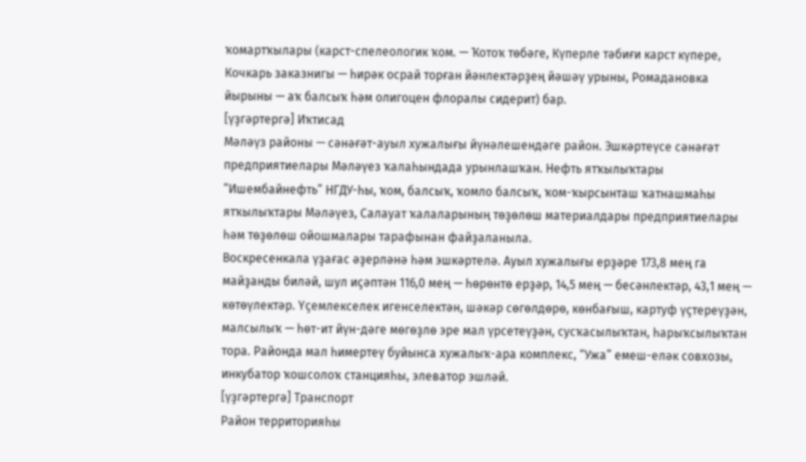ҡомартҡылары (карст-спелеологик ҡом. — Ҡотоҡ төбәге, Күперле тәбиғи карст күпере, Кочкарь заказнигы — һирәк осрай торған йәнлектәрҙең йәшәү урыны, Ромадановка йырыны — аҡ балсыҡ һәм олигоцен флоралы сидерит) бар.
[үҙгәртергә] Иҡтисад
Мәләүз районы — сәнәғәт-ауыл хужалығы йүнәлешендәге район. Эшкәртеүсе сәнәғәт предприятиелары Мәләүез ҡалаһындада урынлашҡан. Нефть ятҡылыҡтары “Ишембайнефть” НГДУ-һы, ҡом, балсыҡ, ҡомло балсыҡ, ҡом-ҡырсынташ ҡатнашмаһы ятҡылыҡтары Мәләүез, Салауат ҡалаларының төҙөлөш материалдары предприятиелары һәм төҙөлөш ойошмалары тарафынан файҙаланыла.
Воскресенкала үҙағас әҙерләнә һәм эшкәртелә. Ауыл хужалығы ерҙәре 173,8 мең га майҙанды биләй, шул иҫәптән 116,0 мең — һөрөнтө ерҙәр, 14,5 мең — бесәнлектәр, 43,1 мең — көтөүлектәр. Үҫемлекселек игенселектән, шәкәр сөгөлдөрө, көнбағыш, картуф үҫтереүҙән, малсылыҡ — һөт-ит йүн-дәге мөгөҙлө эре мал үрсетеүҙән, сусҡасылыҡтан, һарыҡсылыҡтан тора. Районда мал һимертеү буйынса хужалыҡ-ара комплекс, “Ужа” емеш-еләк совхозы, инкубатор ҡошсолоҡ станцияһы, элеватор эшләй.
[үҙгәртергә] Транспорт
Район территорияһы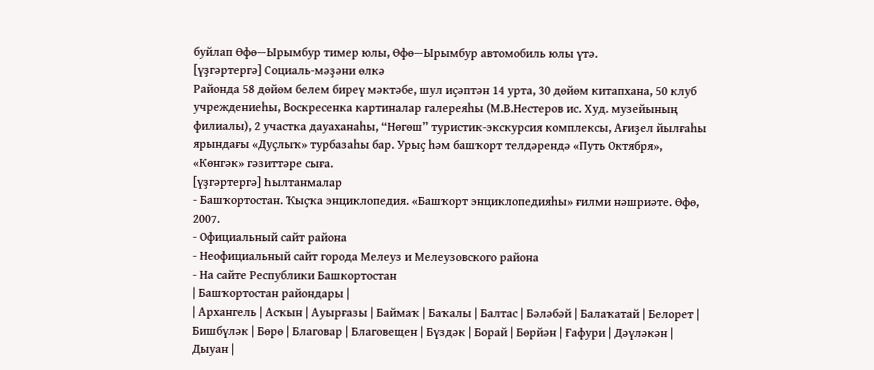буйлап Өфө—Ырымбур тимер юлы, Өфө—Ырымбур автомобиль юлы үтә.
[үҙгәртергә] Социаль-мәҙәни өлкә
Районда 58 дөйөм белем биреү мәктәбе, шул иҫәптән 14 урта, 30 дөйөм китапхана, 50 клуб учреждениеһы, Воскресенка картиналар галереяһы (М.В.Нестеров ис. Худ. музейының филиалы), 2 участка дауаханаһы, “Нөгөш” туристик-экскурсия комплексы, Ағиҙел йылғаһы ярындағы «Дуҫлыҡ» турбазаһы бар. Урыҫ һәм башҡорт телдәрендә «Путь Октября», «Көнгәк» гәзиттәре сыға.
[үҙгәртергә] Һылтанмалар
- Башҡортостан. Ҡыҫҡа энциклопедия. «Башҡорт энциклопедияһы» ғилми нәшриәте. Өфө, 2007.
- Официальный сайт района
- Неофициальный сайт города Мелеуз и Мелеузовского района
- На сайте Республики Башкортостан
| Башҡортостан райондары |
| Архангель | Асҡын | Ауырғазы | Баймаҡ | Баҡалы | Балтас | Бәләбәй | Балаҡатай | Белорет | Бишбүләк | Бөрө | Благовар | Благовещен | Бүздәк | Борай | Бөрйән | Ғафури | Дәүләкән | Дыуан |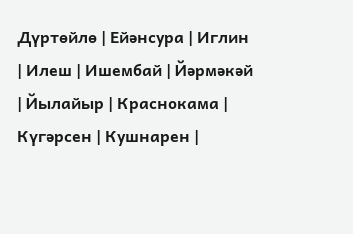Дүртөйлө | Ейәнсура | Иглин | Илеш | Ишембай | Йәрмәкәй | Йылайыр | Краснокама | Күгәрсен | Кушнарен |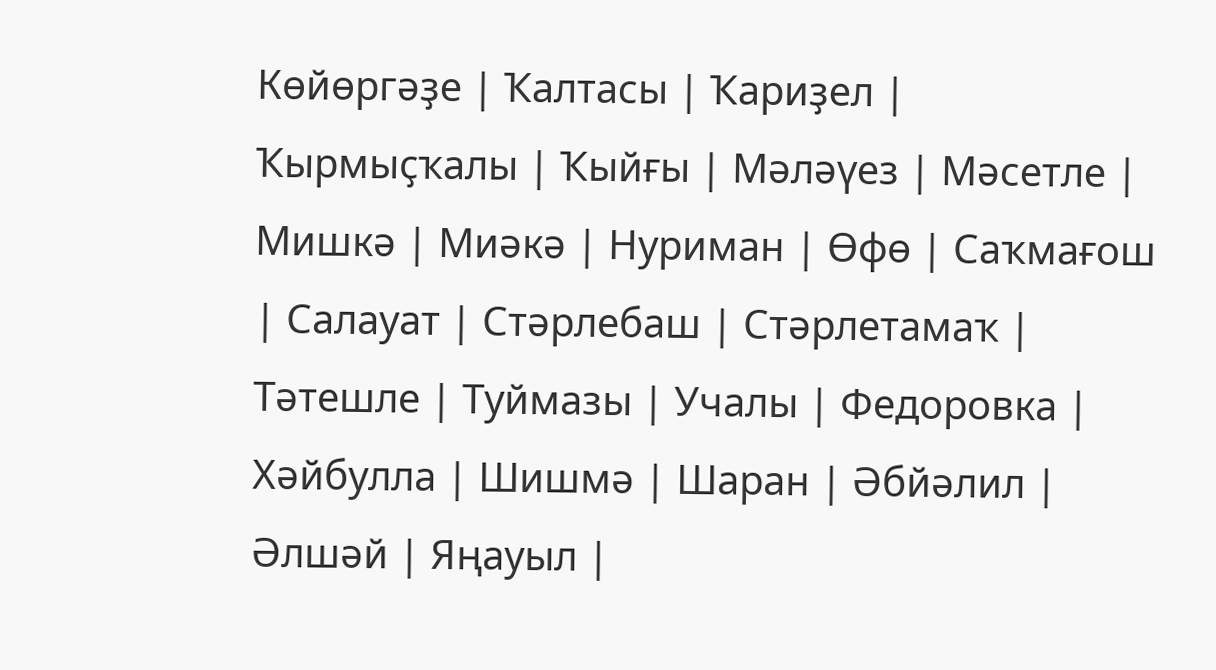Көйөргәҙе | Ҡалтасы | Ҡариҙел | Ҡырмыҫҡалы | Ҡыйғы | Мәләүез | Мәсетле | Мишкә | Миәкә | Нуриман | Өфө | Саҡмағош | Салауат | Стәрлебаш | Стәрлетамаҡ | Тәтешле | Туймазы | Учалы | Федоровка | Хәйбулла | Шишмә | Шаран | Әбйәлил | Әлшәй | Яңауыл |